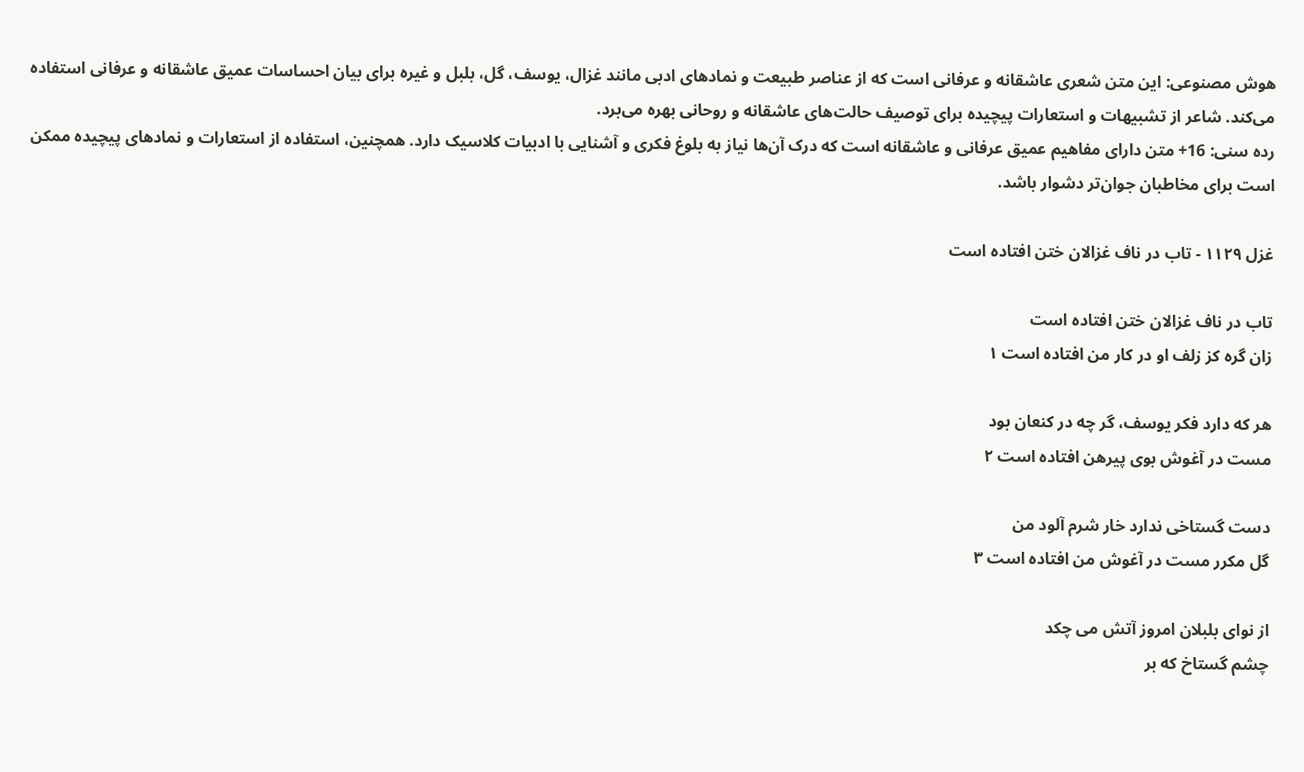هوش مصنوعی: این متن شعری عاشقانه و عرفانی است که از عناصر طبیعت و نمادهای ادبی مانند غزال، یوسف، گل، بلبل و غیره برای بیان احساسات عمیق عاشقانه و عرفانی استفاده می‌کند. شاعر از تشبیهات و استعارات پیچیده برای توصیف حالت‌های عاشقانه و روحانی بهره می‌برد.
رده سنی: 16+ متن دارای مفاهیم عمیق عرفانی و عاشقانه است که درک آن‌ها نیاز به بلوغ فکری و آشنایی با ادبیات کلاسیک دارد. همچنین، استفاده از استعارات و نمادهای پیچیده ممکن است برای مخاطبان جوان‌تر دشوار باشد.

غزل ۱۱۲۹ - تاب در ناف غزالان ختن افتاده است

تاب در ناف غزالان ختن افتاده است
زان گره کز زلف او در کار من افتاده است ۱

هر که دارد فکر یوسف، گر چه در کنعان بود
مست در آغوش بوی پیرهن افتاده است ۲

دست گستاخی ندارد خار شرم آلود من
گل مکرر مست در آغوش من افتاده است ۳

از نوای بلبلان امروز آتش می چکد
چشم گستاخ که بر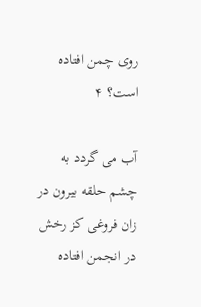روی چمن افتاده است؟ ۴

آب می گردد به چشم حلقه بیرون در
زان فروغی کز رخش در انجمن افتاده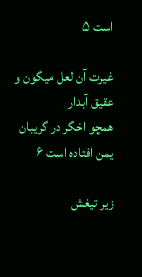است ۵

غیرت آن لعل میگون و عقیق آبدار
همچو اخگر در گریبان یمن افتاده است ۶

زیر تیغش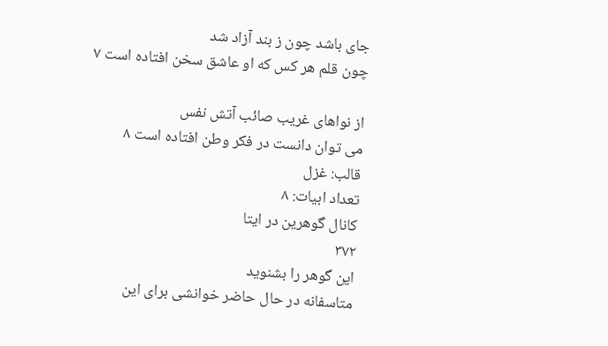جای باشد چون ز بند آزاد شد
چون قلم هر کس که او عاشق سخن افتاده است ۷

از نواهای غریب صائب آتش نفس
می توان دانست در فکر وطن افتاده است ۸
قالب: غزل
تعداد ابیات: ۸
کانال گوهرین در ایتا
۳۷۲
این گوهر را بشنوید
متاسفانه در حال حاضر خوانشی برای این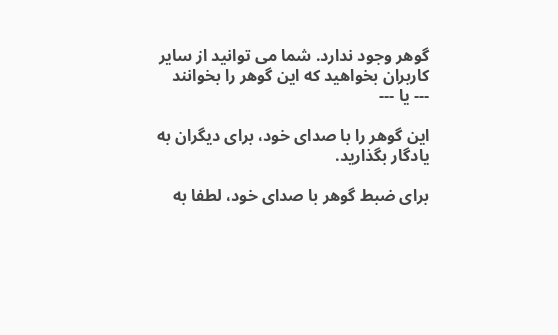گوهر وجود ندارد. شما می توانید از سایر کاربران بخواهید که این گوهر را بخوانند
--- یا ---

این گوهر را با صدای خود، برای دیگران به یادگار بگذارید.

برای ضبط گوهر با صدای خود، لطفا به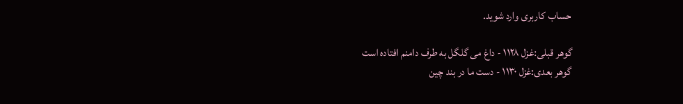حساب کاربری وارد شوید.

گوهر قبلی:غزل ۱۱۲۸ - داغ می گلگل به طرف دامنم افتاده است
گوهر بعدی:غزل ۱۱۳۰ - دست ما در بند چین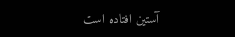آستین افتاده است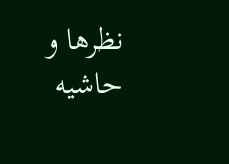نظرها و حاشیه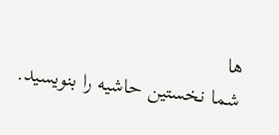ها
شما نخستین حاشیه را بنویسید.